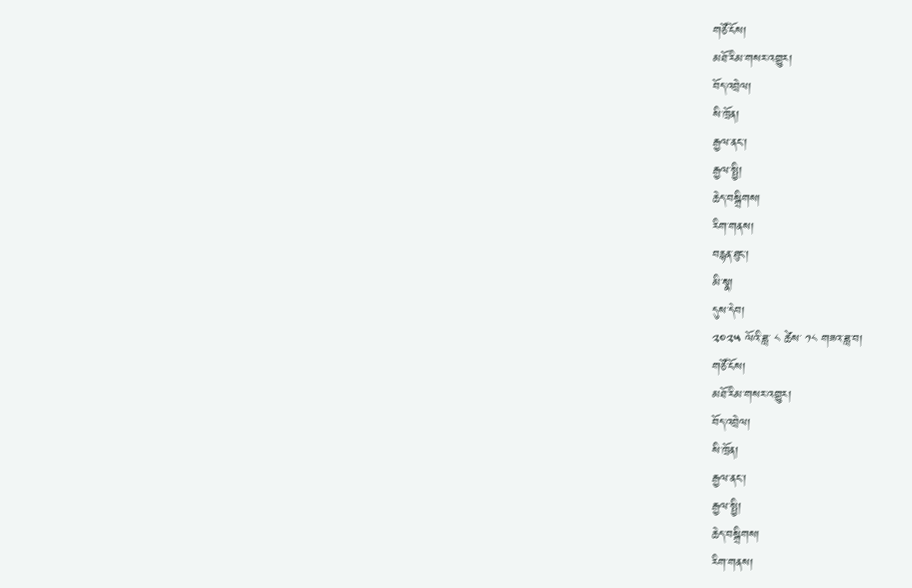གཙོ་ངོས།
མཐོ་རིམ་གསར་འགྱུར།
བོད་འབྲེལ།
སི་ཁྲོན།
རྒྱལ་ནང་།
རྒྱལ་སྤྱི།
ཆེད་བསྒྲིགས།
རིག་གནས།
བརྙན་ཐུང་།
མི་སྣ།
དུས་དེབ།
༢༠༢༥ ལོའི་ཟླ་ ༨ ཚེས་ ༡༨ གཟའ་ཟླ་བ།
གཙོ་ངོས།
མཐོ་རིམ་གསར་འགྱུར།
བོད་འབྲེལ།
སི་ཁྲོན།
རྒྱལ་ནང་།
རྒྱལ་སྤྱི།
ཆེད་བསྒྲིགས།
རིག་གནས།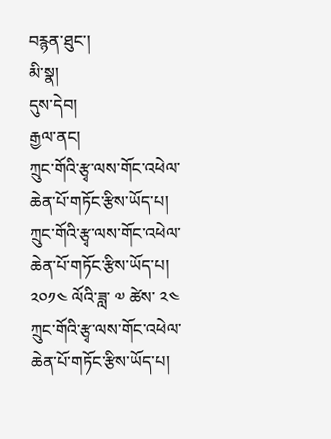བརྙན་ཐུང་།
མི་སྣ།
དུས་དེབ།
རྒྱལ་ནང།
ཀྲུང་གོའི་རྩྭ་ལས་གོང་འཕེལ་ཆེན་པོ་གཏོང་རྩིས་ཡོད་པ།
ཀྲུང་གོའི་རྩྭ་ལས་གོང་འཕེལ་ཆེན་པོ་གཏོང་རྩིས་ཡོད་པ།
༢༠༡༤ ལོའི་ཟླ་ ༧ ཚེས་ ༢༤
ཀྲུང་གོའི་རྩྭ་ལས་གོང་འཕེལ་ཆེན་པོ་གཏོང་རྩིས་ཡོད་པ།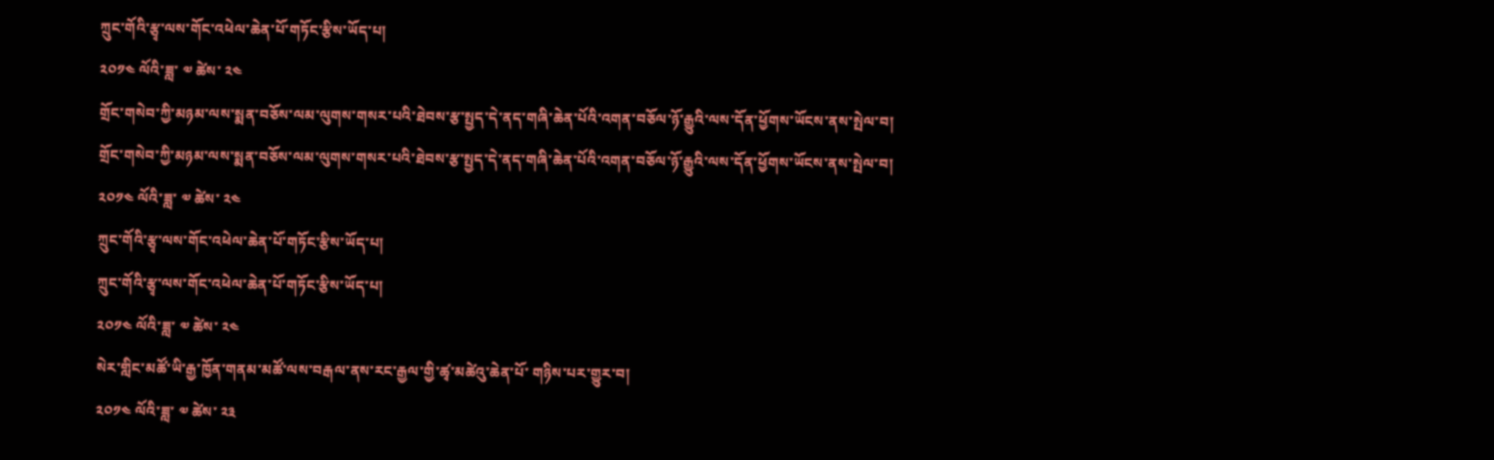ཀྲུང་གོའི་རྩྭ་ལས་གོང་འཕེལ་ཆེན་པོ་གཏོང་རྩིས་ཡོད་པ།
༢༠༡༤ ལོའི་ཟླ་ ༧ ཚེས་ ༢༤
གྲོང་གསེབ་ཀྱི་མཉམ་ལས་སྨན་བཅོས་ལམ་ལུགས་གསར་པའི་ཐེབས་རྩ་སྤྱད་དེ་ནད་གཞི་ཆེན་པོའི་འགན་བཅོལ་ཉོ་རྒྱུའི་ལས་དོན་ཕྱོགས་ཡོངས་ནས་སྤེལ་བ།
གྲོང་གསེབ་ཀྱི་མཉམ་ལས་སྨན་བཅོས་ལམ་ལུགས་གསར་པའི་ཐེབས་རྩ་སྤྱད་དེ་ནད་གཞི་ཆེན་པོའི་འགན་བཅོལ་ཉོ་རྒྱུའི་ལས་དོན་ཕྱོགས་ཡོངས་ནས་སྤེལ་བ།
༢༠༡༤ ལོའི་ཟླ་ ༧ ཚེས་ ༢༤
ཀྲུང་གོའི་རྩྭ་ལས་གོང་འཕེལ་ཆེན་པོ་གཏོང་རྩིས་ཡོད་པ།
ཀྲུང་གོའི་རྩྭ་ལས་གོང་འཕེལ་ཆེན་པོ་གཏོང་རྩིས་ཡོད་པ།
༢༠༡༤ ལོའི་ཟླ་ ༧ ཚེས་ ༢༤
སེར་གླིང་མཚོ་ཡི་རྒྱ་ཁྱོན་གནམ་མཚོ་ལས་བརྒལ་ནས་རང་རྒྱལ་གྱི་ཚྭ་མཚེའུ་ཆེན་པོ་ གཉིས་པར་གྱུར་བ།
༢༠༡༤ ལོའི་ཟླ་ ༧ ཚེས་ ༢༣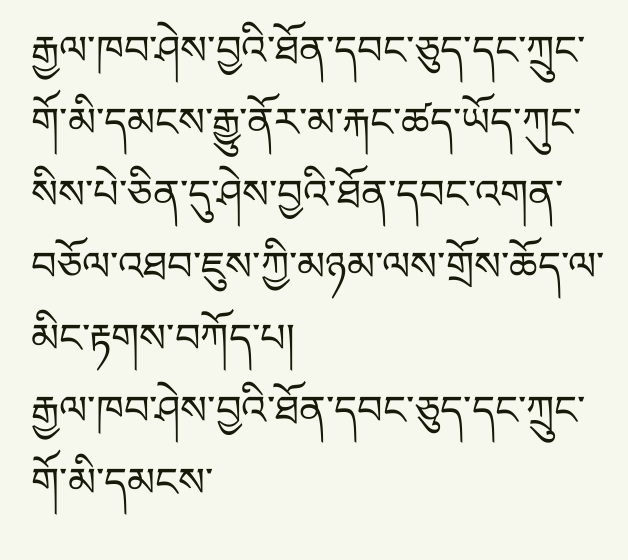རྒྱལ་ཁབ་ཤེས་བྱའི་ཐོན་དབང་ཅུད་དང་ཀྲུང་གོ་མི་དམངས་རྒྱུ་ནོར་མ་རྐང་ཚད་ཡོད་ཀུང་སིས་པེ་ཅིན་དུ་ཤེས་བྱའི་ཐོན་དབང་འགན་བཅོལ་འཐབ་ཇུས་ཀྱི་མཉམ་ལས་གྲོས་ཆོད་ལ་མིང་རྟགས་བཀོད་པ།
རྒྱལ་ཁབ་ཤེས་བྱའི་ཐོན་དབང་ཅུད་དང་ཀྲུང་གོ་མི་དམངས་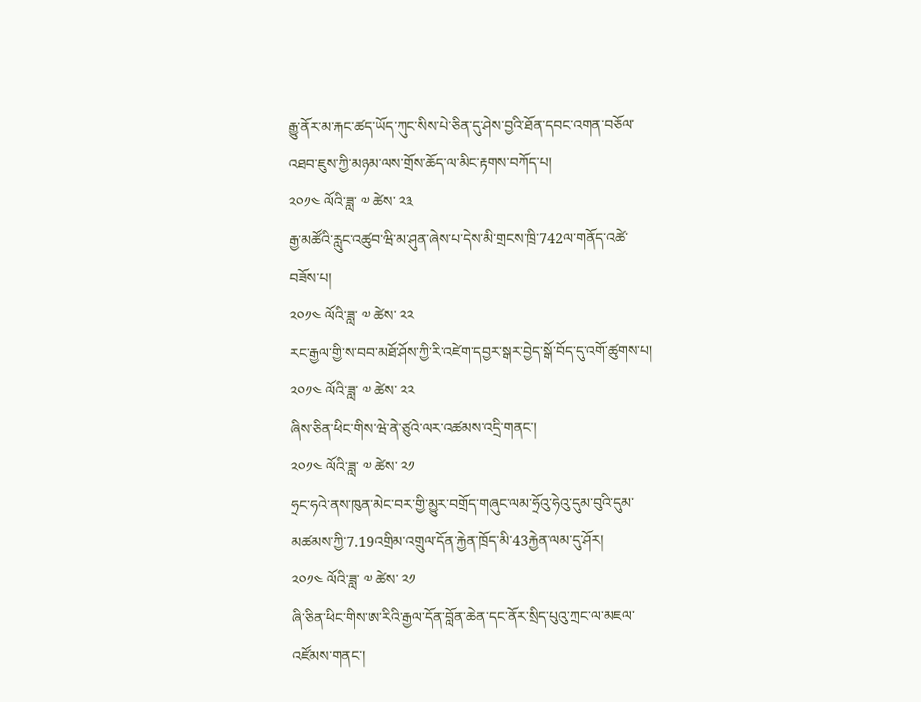རྒྱུ་ནོར་མ་རྐང་ཚད་ཡོད་ཀུང་སིས་པེ་ཅིན་དུ་ཤེས་བྱའི་ཐོན་དབང་འགན་བཅོལ་འཐབ་ཇུས་ཀྱི་མཉམ་ལས་གྲོས་ཆོད་ལ་མིང་རྟགས་བཀོད་པ།
༢༠༡༤ ལོའི་ཟླ་ ༧ ཚེས་ ༢༣
རྒྱ་མཚོའི་རླུང་འཚུབ་ཝི་མ་ཤུན་ཞེས་པ་དེས་མི་གྲངས་ཁྲི་742ལ་གནོད་འཚེ་བཟོས་པ།
༢༠༡༤ ལོའི་ཟླ་ ༧ ཚེས་ ༢༢
རང་རྒྱལ་གྱི་ས་བབ་མཐོ་ཤོས་ཀྱི་རི་འཛེག་དབྱར་སྒར་བྱེད་སྒོ་བོད་དུ་འགོ་ཚུགས་པ།
༢༠༡༤ ལོའི་ཟླ་ ༧ ཚེས་ ༢༢
ཞིས་ཅིན་ཕིང་གིས་ཝེ་ནེ་ཙུའེ་ལར་འཚམས་འདྲི་གནང་།
༢༠༡༤ ལོའི་ཟླ་ ༧ ཚེས་ ༢༡
ཧྲང་ཧའེ་ནས་ཁུན་མེང་བར་གྱི་མྱུར་བགྲོད་གཞུང་ལམ་ཧྲོའུ་ཧེའུ་དུམ་བུའི་དུམ་མཚམས་ཀྱི་7.19འགྲིམ་འགྲུལ་དོན་རྐྱེན་ཁྲོད་མི་43རྐྱེན་ལམ་དུ་ཤོར།
༢༠༡༤ ལོའི་ཟླ་ ༧ ཚེས་ ༢༡
ཞི་ཅིན་ཕིང་གིས་ཨ་རིའི་རྒྱལ་དོན་བློན་ཆེན་དང་ནོར་སྲིད་པུའུ་ཀྲང་ལ་མཇལ་འཛོམས་གནང་།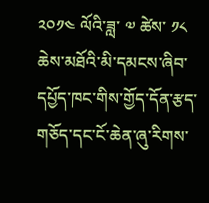༢༠༡༤ ལོའི་ཟླ་ ༧ ཚེས་ ༡༨
ཆེས་མཐོའི་མི་དམངས་ཞིབ་དཔྱོད་ཁང་གིས་གྱོད་དོན་རྩད་གཅོད་དང་ངོ་ཆེན་ཞུ་རིགས་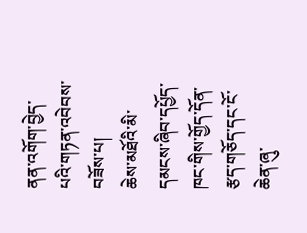ནན་འགོག་བྱེད་པའི་གཏན་འབེབས་བཟོས་པ།
ཆེས་མཐོའི་མི་དམངས་ཞིབ་དཔྱོད་ཁང་གིས་གྱོད་དོན་རྩད་གཅོད་དང་ངོ་ཆེན་ཞུ་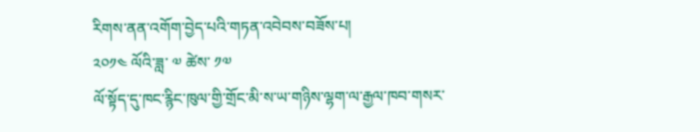རིགས་ནན་འགོག་བྱེད་པའི་གཏན་འབེབས་བཟོས་པ།
༢༠༡༤ ལོའི་ཟླ་ ༧ ཚེས་ ༡༧
ལོ་སྟོད་དུ་ཁང་རྙིང་ཁུལ་གྱི་གྲོང་མི་ས་ཡ་གཉིས་ལྷག་ལ་རྒྱལ་ཁབ་གསར་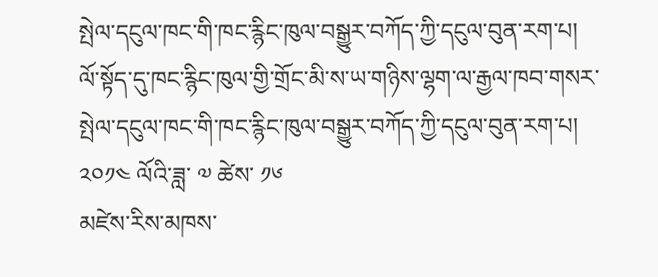སྤེལ་དངུལ་ཁང་གི་ཁང་རྙིང་ཁུལ་བསྒྱུར་བཀོད་ཀྱི་དངུལ་བུན་རག་པ།
ལོ་སྟོད་དུ་ཁང་རྙིང་ཁུལ་གྱི་གྲོང་མི་ས་ཡ་གཉིས་ལྷག་ལ་རྒྱལ་ཁབ་གསར་སྤེལ་དངུལ་ཁང་གི་ཁང་རྙིང་ཁུལ་བསྒྱུར་བཀོད་ཀྱི་དངུལ་བུན་རག་པ།
༢༠༡༤ ལོའི་ཟླ་ ༧ ཚེས་ ༡༦
མཛེས་རིས་མཁས་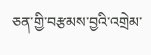ཅན་གྱི་བརྩམས་བྱའི་འགྲེམ་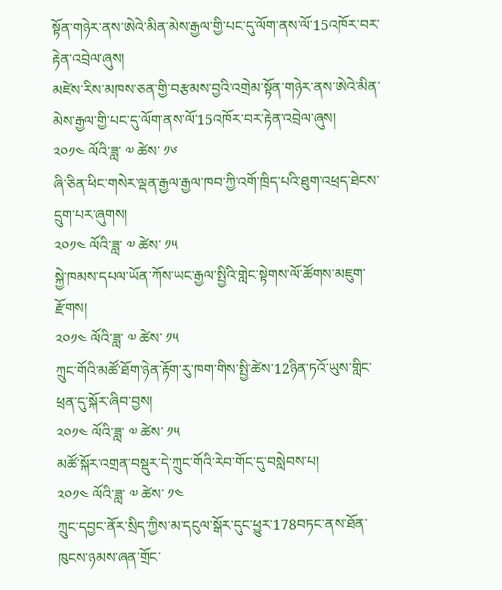སྟོན་གཉེར་ནས་ཨེའེ་མིན་མེས་རྒྱལ་གྱི་པང་དུ་ལོག་ནས་ལོ་15འཁོར་བར་རྟེན་འབྲེལ་ཞུས།
མཛེས་རིས་མཁས་ཅན་གྱི་བརྩམས་བྱའི་འགྲེམ་སྟོན་གཉེར་ནས་ཨེའེ་མིན་མེས་རྒྱལ་གྱི་པང་དུ་ལོག་ནས་ལོ་15འཁོར་བར་རྟེན་འབྲེལ་ཞུས།
༢༠༡༤ ལོའི་ཟླ་ ༧ ཚེས་ ༡༦
ཞི་ཅིན་ཕིང་གསེར་ལྡན་རྒྱལ་རྒྱལ་ཁབ་ཀྱི་འགོ་ཁྲིད་པའི་ཐུག་འཕྲད་ཐེངས་དྲུག་པར་ཞུགས།
༢༠༡༤ ལོའི་ཟླ་ ༧ ཚེས་ ༡༥
སྐྱེ་ཁམས་དཔལ་ཡོན་ཀོས་ཡང་རྒྱལ་སྤྱིའི་གླེང་སྟེགས་ལོ་ཚོགས་མཇུག་རྫོགས།
༢༠༡༤ ལོའི་ཟླ་ ༧ ཚེས་ ༡༥
ཀྲུང་གོའི་མཚོ་ཐོག་ཉེན་རྟོག་རུ་ཁག་གིས་སྤྱི་ཚེས་12ཉིན་ཏའོ་ཡུས་གླིང་ཕྲན་དུ་སྐོར་ཞིབ་བྱས།
༢༠༡༤ ལོའི་ཟླ་ ༧ ཚེས་ ༡༥
མཚོ་སྐོར་འགྲན་བསྡུར་དེ་ཀྲུང་གོའི་རེབ་གོང་དུ་བསླེབས་པ།
༢༠༡༤ ལོའི་ཟླ་ ༧ ཚེས་ ༡༤
ཀྲུང་དབྱང་ནོར་སྲིད་ཀྱིས་མ་དངུལ་སྒོར་དུང་ཕྱུར་178བཏང་ནས་ཐོན་ཁུངས་ཉམས་ཞན་གྲོང་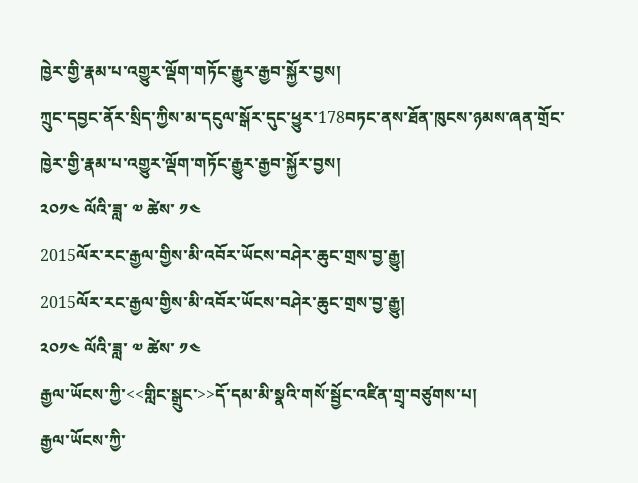ཁྱེར་གྱི་རྣམ་པ་འགྱུར་ལྡོག་གཏོང་རྒྱུར་རྒྱབ་སྐྱོར་བྱས།
ཀྲུང་དབྱང་ནོར་སྲིད་ཀྱིས་མ་དངུལ་སྒོར་དུང་ཕྱུར་178བཏང་ནས་ཐོན་ཁུངས་ཉམས་ཞན་གྲོང་ཁྱེར་གྱི་རྣམ་པ་འགྱུར་ལྡོག་གཏོང་རྒྱུར་རྒྱབ་སྐྱོར་བྱས།
༢༠༡༤ ལོའི་ཟླ་ ༧ ཚེས་ ༡༤
2015ལོར་རང་རྒྱལ་གྱིས་མི་འབོར་ཡོངས་བཤེར་ཆུང་གྲས་བྱ་རྒྱུ།
2015ལོར་རང་རྒྱལ་གྱིས་མི་འབོར་ཡོངས་བཤེར་ཆུང་གྲས་བྱ་རྒྱུ།
༢༠༡༤ ལོའི་ཟླ་ ༧ ཚེས་ ༡༤
རྒྱལ་ཡོངས་ཀྱི་<<གླིང་སྒྲུང་>>དོ་དམ་མི་སྣའི་གསོ་སྦྱོང་འཛིན་གྲྭ་བཙུགས་པ།
རྒྱལ་ཡོངས་ཀྱི་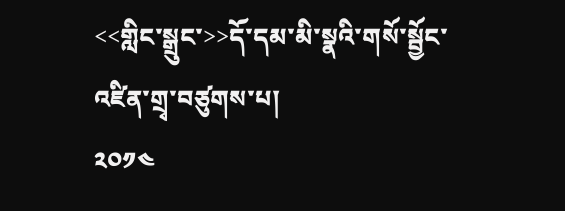<<གླིང་སྒྲུང་>>དོ་དམ་མི་སྣའི་གསོ་སྦྱོང་འཛིན་གྲྭ་བཙུགས་པ།
༢༠༡༤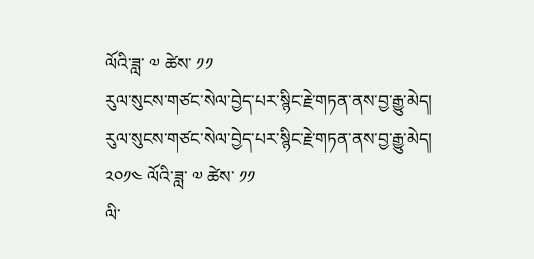ལོའི་ཟླ་ ༧ ཚེས་ ༡༡
རུལ་སུངས་གཙང་སེལ་བྱེད་པར་སྙིང་རྗེ་གཏན་ནས་བྱ་རྒྱུ་མེད།
རུལ་སུངས་གཙང་སེལ་བྱེད་པར་སྙིང་རྗེ་གཏན་ནས་བྱ་རྒྱུ་མེད།
༢༠༡༤ ལོའི་ཟླ་ ༧ ཚེས་ ༡༡
ལི་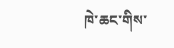ཁེ་ཆང་གིས་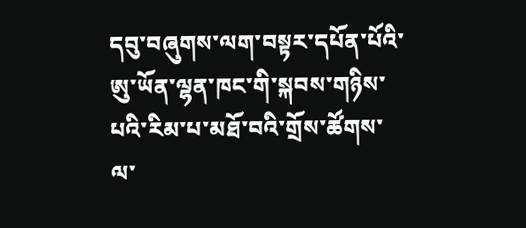དབུ་བཞུགས་ལག་བསྟར་དཔོན་པོའི་ཨུ་ཡོན་ལྷན་ཁང་གི་སྐབས་གཉིས་པའི་རིམ་པ་མཐོ་བའི་གྲོས་ཚོགས་ལ་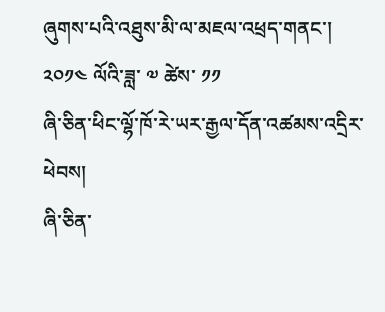ཞུགས་པའི་འཐུས་མི་ལ་མཇལ་འཕྲད་གནང་།
༢༠༡༤ ལོའི་ཟླ་ ༧ ཚེས་ ༡༡
ཞི་ཅིན་ཕིང་ལྷོ་ཁོ་རེ་ཡར་རྒྱལ་དོན་འཚམས་འདྲིར་ཕེབས།
ཞི་ཅིན་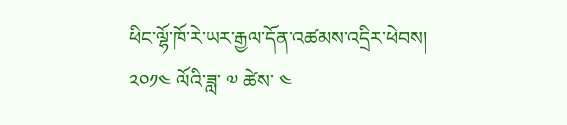ཕིང་ལྷོ་ཁོ་རེ་ཡར་རྒྱལ་དོན་འཚམས་འདྲིར་ཕེབས།
༢༠༡༤ ལོའི་ཟླ་ ༧ ཚེས་ ༤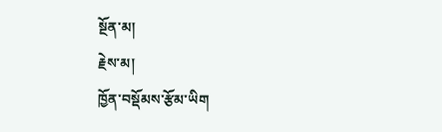སྔོན་མ།
རྗེས་མ།
ཁྱོན་བསྡོམས་རྩོམ་ཡིག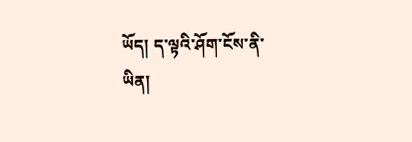ཡོད། ད་ལྟའི་ཤོག་ངོས་ནི་
ཡིན།